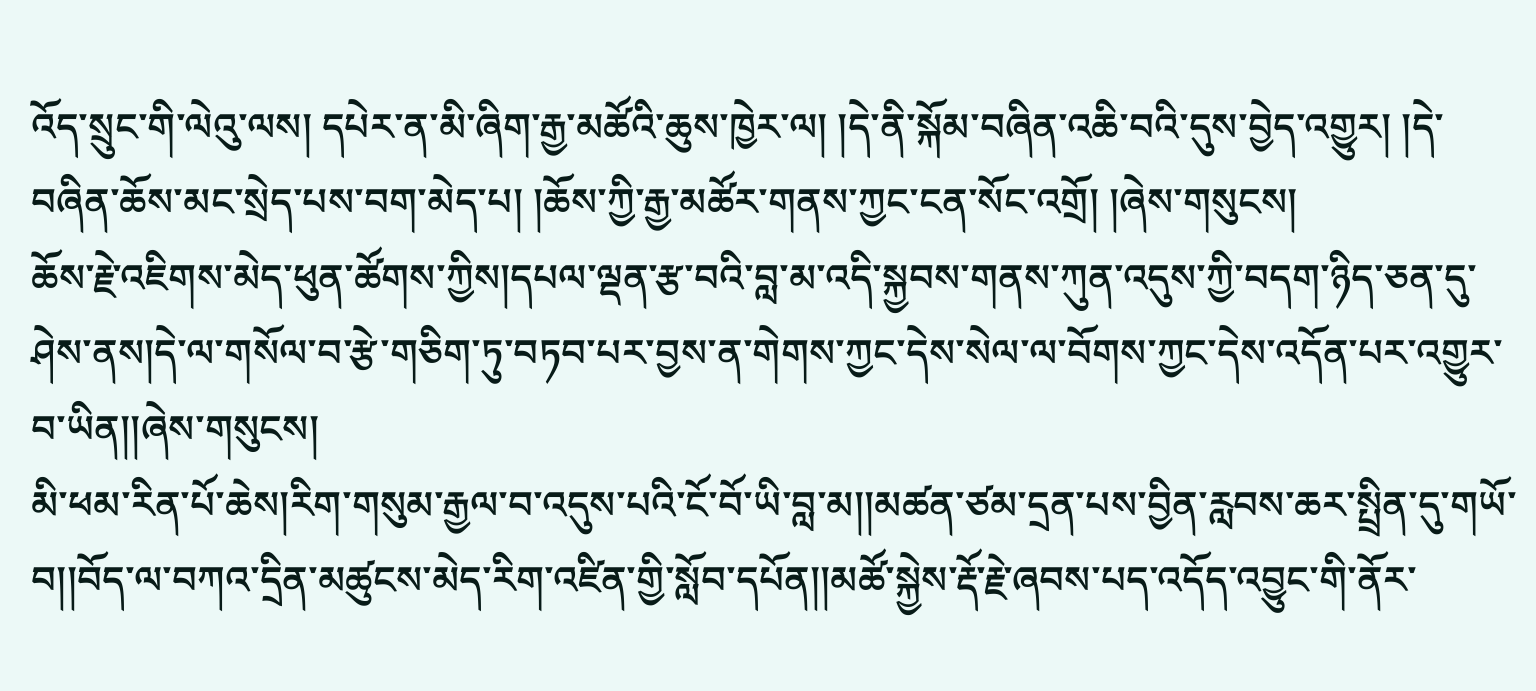འོད་སྲུང་གི་ལེའུ་ལས། དཔེར་ན་མི་ཞིག་རྒྱ་མཚོའི་ཆུས་ཁྱེར་ལ། །དེ་ནི་སྐོམ་བཞིན་འཆི་བའི་དུས་བྱེད་འགྱུར། །དེ་བཞིན་ཆོས་མང་སྲེད་པས་བག་མེད་པ། །ཆོས་ཀྱི་རྒྱ་མཚོར་གནས་ཀྱང་ངན་སོང་འགྲོ། །ཞེས་གསུངས།
ཆོས་རྗེ་འཇིགས་མེད་ཕུན་ཚོགས་ཀྱིས།དཔལ་ལྡན་རྩ་བའི་བླ་མ་འདི་སྐྱབས་གནས་ཀུན་འདུས་ཀྱི་བདག་ཉིད་ཅན་དུ་ཤེས་ནས།དེ་ལ་གསོལ་བ་རྩེ་གཅིག་ཏུ་བཏབ་པར་བྱས་ན་གེགས་ཀྱང་དེས་སེལ་ལ་བོགས་ཀྱང་དེས་འདོན་པར་འགྱུར་བ་ཡིན།།ཞེས་གསུངས།
མི་ཕམ་རིན་པོ་ཆེས།རིག་གསུམ་རྒྱལ་བ་འདུས་པའི་ངོ་བོ་ཡི་བླ་མ།།མཚན་ཙམ་དྲན་པས་བྱིན་རླབས་ཆར་སྤྲིན་དུ་གཡོ་བ།།བོད་ལ་བཀའ་དྲིན་མཚུངས་མེད་རིག་འཛིན་གྱི་སློབ་དཔོན།།མཚོ་སྐྱེས་རྡོ་རྗེ་ཞབས་པད་འདོད་འབྱུང་གི་ནོར་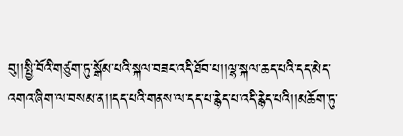བུ།།སྤྱི་བོའི་གཙུག་ཏུ་སྒོམ་པའི་སྐལ་བཟང་འདི་ཐོབ་པ།།ལྷ་སྐལ་ཆད་པའི་དད་མེད་འགའ་ཞིག་ལ་བསམ་ན།།དད་པའི་གནས་ལ་དད་པ་རྙེད་པ་འདི་རྙེད་པའི།།མཆོག་ཏུ་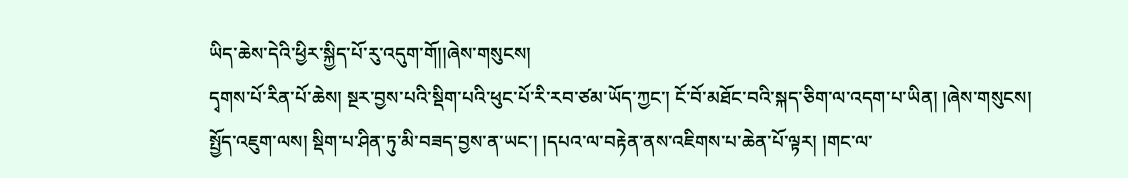ཡིད་ཆེས་དེའི་ཕྱིར་སྐྱིད་པོ་རུ་འདུག་གོ།།ཞེས་གསུངས།
དྭགས་པོ་རིན་པོ་ཆེས། སྔར་བྱས་པའི་སྡིག་པའི་ཕུང་པོ་རི་རབ་ཙམ་ཡོད་ཀྱང་། ངོ་བོ་མཐོང་བའི་སྐད་ཅིག་ལ་འདག་པ་ཡིན། །ཞེས་གསུངས།
སྤྱོད་འཇུག་ལས། སྡིག་པ་ཤིན་ཏུ་མི་བཟད་བྱས་ན་ཡང་། །དཔའ་ལ་བརྟེན་ནས་འཇིགས་པ་ཆེན་པོ་ལྟར། །གང་ལ་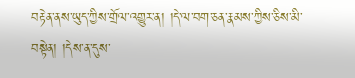བརྟེན་ནས་ཡུད་ཀྱིས་གྲོལ་འགྱུར་ན། །དེ་ལ་བག་ཅན་རྣམས་ཀྱིས་ཅིས་མི་བསྟེན། །དེས་ན་དུས་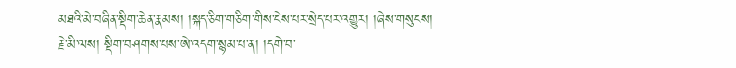མཐའི་མེ་བཞིན་སྡིག་ཆེན་རྣམས། །སྐད་ཅིག་གཅིག་གིས་ངེས་པར་སྲེད་པར་འགྱུར། །ཞེས་གསུངས།
རྗེ་མི་ལས། སྡིག་བཤགས་པས་ཨེ་འདག་སྙམ་པ་ན། །དགེ་བ་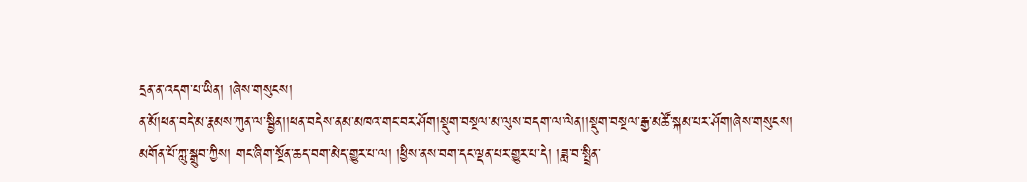དྲན་ན་འདག་པ་ཡིན། །ཞེས་གསུངས།
ན་མོ།ཕན་བདེ་མ་རྣམས་ཀུན་ལ་སྦྱིན།།ཕན་བདེས་ནམ་མཁའ་གང་བར་ཤོག།སྡུག་བསྔལ་མ་ལུས་བདག་ལ་ལེན།།སྡུག་བསྔལ་རྒྱ་མཚོ་སྐམ་པར་ཤོག།ཞེས་གསུངས།
མགོན་པོ་ཀླུ་སྒྲུབ་ཀྱིས། གང་ཞིག་སྔོན་ཆད་བག་མེད་གྱུར་པ་ལ། །ཕྱིས་ནས་བག་དང་ལྡན་པར་གྱུར་པ་དེ། །ཟླ་བ་སྤྲིན་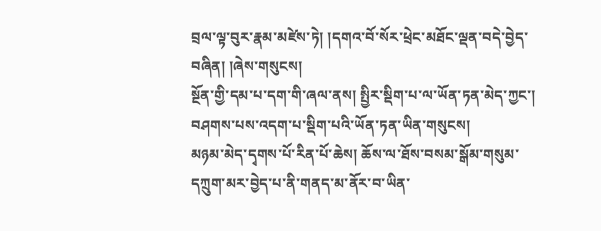བྲལ་ལྟ་བུར་རྣམ་མཛེས་ཏེ། །དགའ་བོ་སོར་ཕྲེང་མཐོང་ལྡན་བདེ་བྱེད་བཞིན། །ཞེས་གསུངས།
སྔོན་གྱི་དམ་པ་དག་གི་ཞལ་ནས། སྤྱིར་སྡིག་པ་ལ་ཡོན་ཏན་མེད་ཀྱང་། བཤགས་པས་འདག་པ་སྡིག་པའི་ཡོན་ཏན་ཡིན་གསུངས།
མཉམ་མེད་དྭགས་པོ་རིན་པོ་ཆེས། ཆོས་ལ་ཐོས་བསམ་སྒོམ་གསུམ་དཀྲུག་མར་བྱེད་པ་ནི་གནད་མ་ནོར་བ་ཡིན་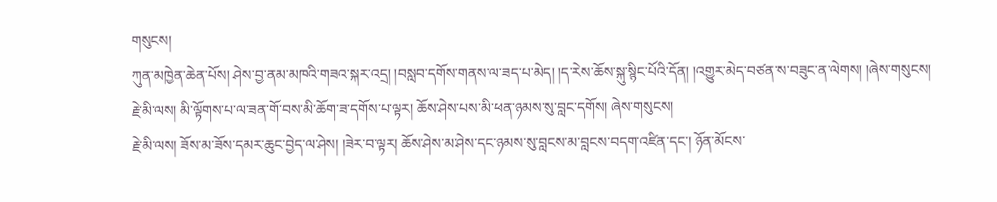གསུངས།
ཀུན་མཁྱེན་ཆེན་པོས། ཤེས་བྱ་ནམ་མཁའི་གཟའ་སྐར་འདྲ། །བསླབ་དགོས་གནས་ལ་ཟད་པ་མེད། །ད་རེས་ཆོས་སྐུ་སྙིང་པོའི་དོན། །འགྱུར་མེད་བཙན་ས་བཟུང་ན་ལེགས། །ཞེས་གསུངས།
རྗེ་མི་ལས། མི་ལྟོགས་པ་ལ་ཟན་གོ་བས་མི་ཆོག་ཟ་དགོས་པ་ལྟར། ཆོས་ཤེས་པས་མི་ཕན་ཉམས་སུ་བླང་དགོས། ཞེས་གསུངས།
རྗེ་མི་ལས། ཟོས་མ་ཟོས་དམར་ཆུང་བྱེད་ལ་ཤེས། །ཟེར་བ་ལྟར། ཆོས་ཤེས་མ་ཤེས་དང་ཉམས་སུ་བླངས་མ་བླངས་བདག་འཛིན་དང་། ཉོན་མོངས་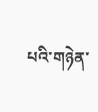པའི་གཉེན་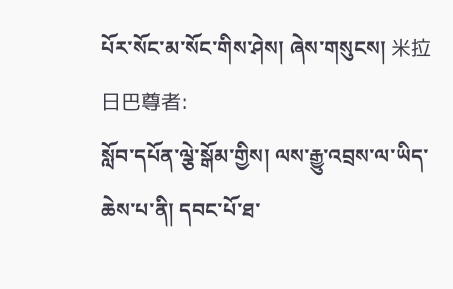པོར་སོང་མ་སོང་གིས་ཤེས། ཞེས་གསུངས། 米拉日巴尊者:
སློབ་དཔོན་ལྕེ་སྒོམ་གྱིས། ལས་རྒྱུ་འབྲས་ལ་ཡིད་ཆེས་པ་ནི། དབང་པོ་ཐ་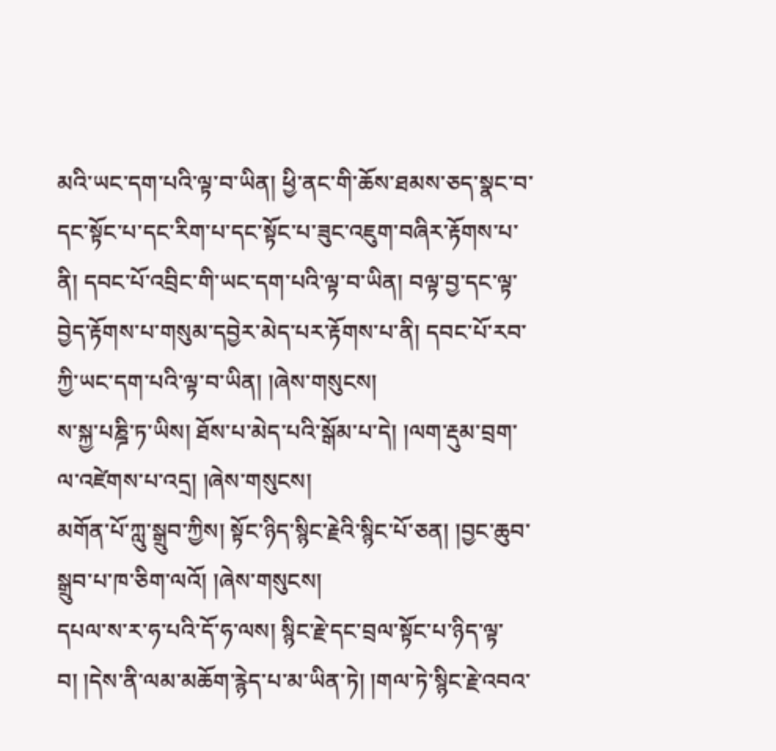མའི་ཡང་དག་པའི་ལྟ་བ་ཡིན། ཕྱི་ནང་གི་ཆོས་ཐམས་ཅད་སྣང་བ་དང་སྟོང་པ་དང་རིག་པ་དང་སྟོང་པ་ཟུང་འཇུག་བཞིར་རྟོགས་པ་ནི། དབང་པོ་འབྲིང་གི་ཡང་དག་པའི་ལྟ་བ་ཡིན། བལྟ་བྱ་དང་ལྟ་བྱེད་རྟོགས་པ་གསུམ་དབྱེར་མེད་པར་རྟོགས་པ་ནི། དབང་པོ་རབ་ཀྱི་ཡང་དག་པའི་ལྟ་བ་ཡིན། །ཞེས་གསུངས།
ས་སྐྱ་པཎྜི་ཏ་ཡིས། ཐོས་པ་མེད་པའི་སྒོམ་པ་དེ། །ལག་རྡུམ་བྲག་ལ་འཛེགས་པ་འདྲ། །ཞེས་གསུངས།
མགོན་པོ་ཀླུ་སྒྲུབ་ཀྱིས། སྟོང་ཉིད་སྙིང་རྗེའི་སྙིང་པོ་ཅན། །བྱང་ཆུབ་སྒྲུབ་པ་ཁ་ཅིག་ལའོ། །ཞེས་གསུངས།
དཔལ་ས་ར་ཧ་པའི་དོ་ཧ་ལས། སྙིང་རྗེ་དང་བྲལ་སྟོང་པ་ཉིད་ལྟ་བ། །དེས་ནི་ལམ་མཆོག་རྙེད་པ་མ་ཡིན་ཏེ། །གལ་ཏེ་སྙིང་རྗེ་འབའ་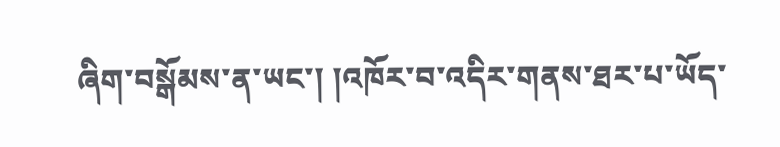ཞིག་བསྒོམས་ན་ཡང་། །འཁོར་བ་འདིར་གནས་ཐར་པ་ཡོད་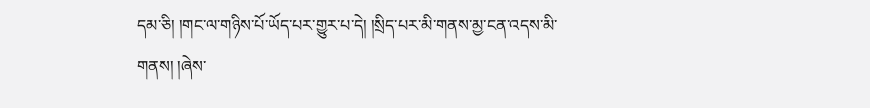དམ་ཅི། །གང་ལ་གཉིས་པོ་ཡོད་པར་གྱུར་པ་དེ། །སྲིད་པར་མི་གནས་མྱ་ངན་འདས་མི་གནས། །ཞེས་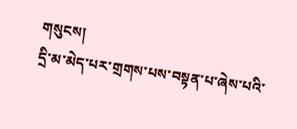གསུངས།
དྲི་མ་མེད་པར་གྲགས་པས་བསྟན་པ་ཞེས་པའི་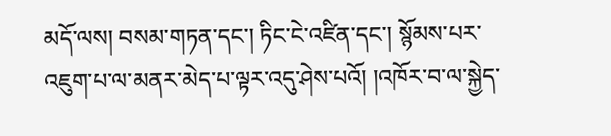མདོ་ལས། བསམ་གཏན་དང་། ཏིང་ངེ་འཛིན་དང་། སྙོམས་པར་འཇུག་པ་ལ་མནར་མེད་པ་ལྟར་འདུ་ཤེས་པའོ། །འཁོར་བ་ལ་སྐྱེད་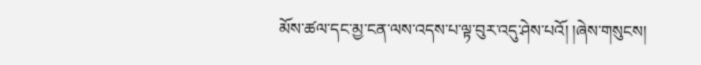མོས་ཚལ་དང་མྱ་ངན་ལས་འདས་པ་ལྟ་བུར་འདུ་ཤེས་པའོ། །ཞེས་གསུངས།